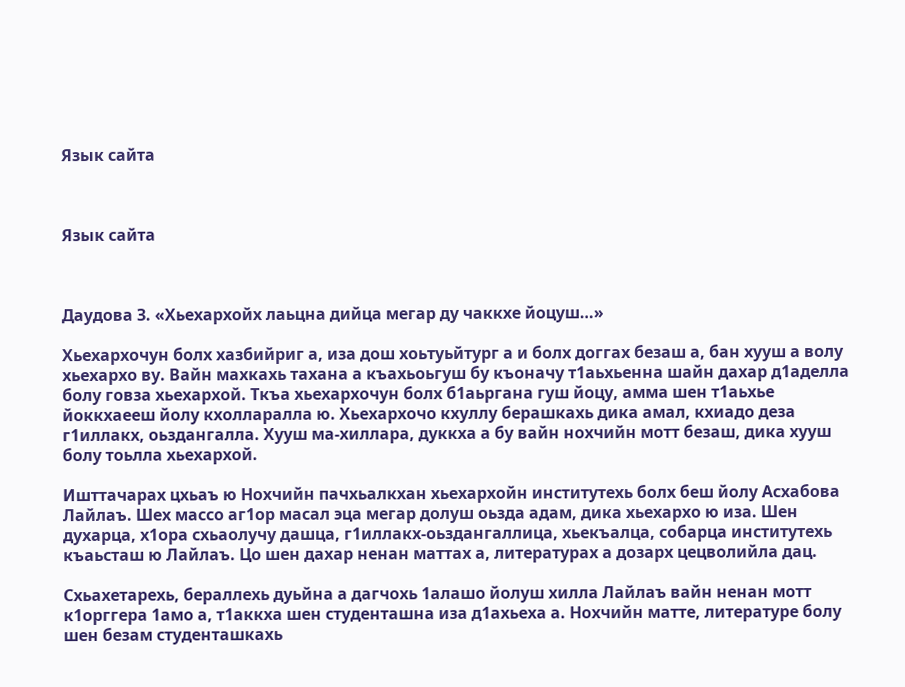Язык сайта



Язык сайта



Даудова З. «Хьехархойх лаьцна дийца мегар ду чаккхе йоцуш…»

Хьехархочун болх хазбийриг а, иза дош хоьтуьйтург а и болх доггах безаш а, бан хууш а волу хьехархо ву. Вайн махкахь тахана а къахьоьгуш бу къоначу т1аьхьенна шайн дахар д1аделла болу говза хьехархой. Ткъа хьехархочун болх б1аьргана гуш йоцу, амма шен т1аьхье йоккхаееш йолу кхолларалла ю. Хьехархочо кхуллу берашкахь дика амал, кхиадо деза г1иллакх, оьздангалла. Хууш ма-хиллара, дуккха а бу вайн нохчийн мотт безаш, дика хууш болу тоьлла хьехархой.

Ишттачарах цхьаъ ю Нохчийн пачхьалкхан хьехархойн институтехь болх беш йолу Асхабова Лайлаъ. Шех массо аг1ор масал эца мегар долуш оьзда адам, дика хьехархо ю иза. Шен духарца, х1ора схьаолучу дашца, г1иллакх-оьздангаллица, хьекъалца, собарца институтехь къаьсташ ю Лайлаъ. Цо шен дахар ненан маттах а, литературах а дозарх цецволийла дац.

Схьахетарехь, бераллехь дуьйна а дагчохь 1алашо йолуш хилла Лайлаъ вайн ненан мотт к1орггера 1амо а, т1аккха шен студенташна иза д1ахьеха а. Нохчийн матте, литературе болу шен безам студенташкахь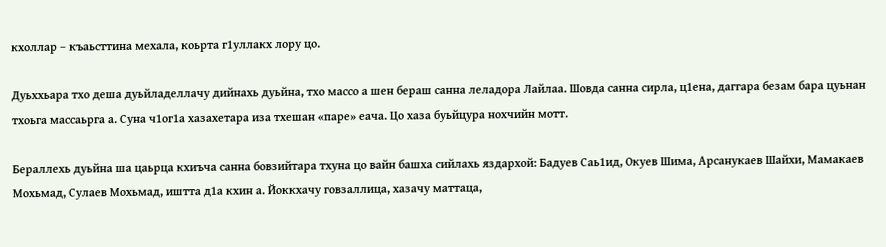кхоллар – къаьсттина мехала, коьрта г1уллакх лору цо.

Дуьххьара тхо деша дуьйладеллачу дийнахь дуьйна, тхо массо а шен бераш санна леладора Лайлаа. Шовда санна сирла, ц1ена, даггара безам бара цуьнан тхоьга массаьрга а. Суна ч1ог1а хазахетара иза тхешан «паре» еача. Цо хаза буьйцура нохчийн мотт.

Бераллехь дуьйна ша цаьрца кхиъча санна бовзийтара тхуна цо вайн башха сийлахь яздархой: Бадуев Саь1ид, Окуев Шима, Арсанукаев Шайхи, Мамакаев Мохьмад, Сулаев Мохьмад, иштта д1а кхин а. Йоккхачу говзаллица, хазачу маттаца,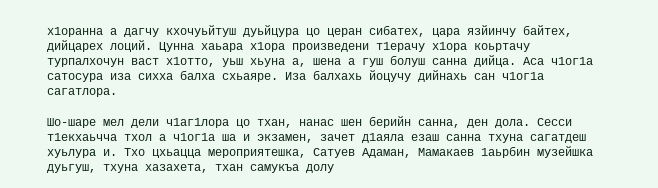х1оранна а дагчу кхочуьйтуш дуьйцура цо церан сибатех, цара язйинчу байтех, дийцарех лоций. Цунна хаьара х1ора произведени т1ерачу х1ора коьртачу турпалхочун васт х1отто, уьш хьуна а, шена а гуш болуш санна дийца. Аса ч1ог1а сатосура иза сихха балха схьаяре. Иза балхахь йоцучу дийнахь сан ч1ог1а сагатлора.

Шо-шаре мел дели ч1аг1лора цо тхан, нанас шен берийн санна, ден дола. Сесси т1екхаьчча тхол а ч1ог1а ша и экзамен, зачет д1аяла езаш санна тхуна сагатдеш хуьлура и. Тхо цхьацца мероприятешка, Сатуев Адаман, Мамакаев 1аьрбин музейшка дуьгуш, тхуна хазахета, тхан самукъа долу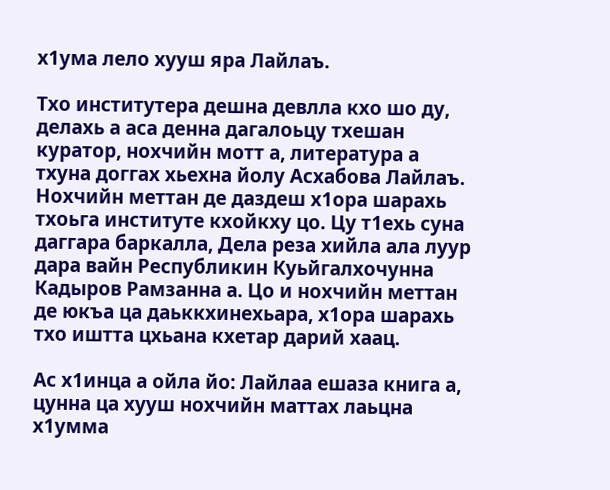х1ума лело хууш яра Лайлаъ.

Тхо институтера дешна девлла кхо шо ду, делахь а аса денна дагалоьцу тхешан куратор, нохчийн мотт а, литература а тхуна доггах хьехна йолу Асхабова Лайлаъ. Нохчийн меттан де даздеш х1ора шарахь тхоьга институте кхойкху цо. Цу т1ехь суна даггара баркалла, Дела реза хийла ала луур дара вайн Республикин Куьйгалхочунна Кадыров Рамзанна а. Цо и нохчийн меттан де юкъа ца даьккхинехьара, х1ора шарахь тхо иштта цхьана кхетар дарий хаац.

Ас х1инца а ойла йо: Лайлаа ешаза книга а, цунна ца хууш нохчийн маттах лаьцна х1умма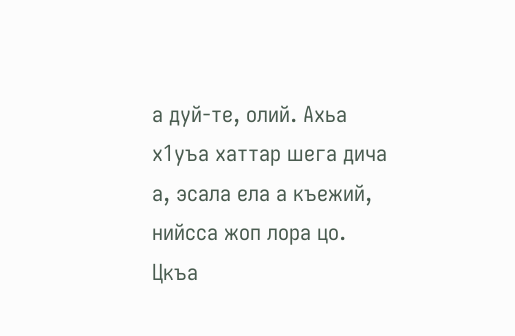а дуй-те, олий. Ахьа х1уъа хаттар шега дича а, эсала ела а къежий, нийсса жоп лора цо. Цкъа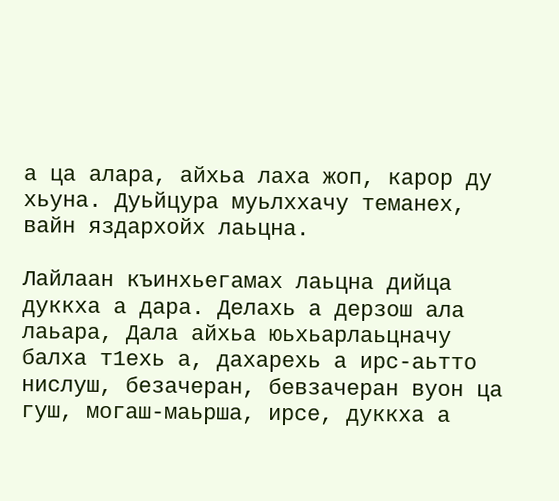а ца алара, айхьа лаха жоп, карор ду хьуна. Дуьйцура муьлххачу теманех, вайн яздархойх лаьцна.

Лайлаан къинхьегамах лаьцна дийца дуккха а дара. Делахь а дерзош ала лаьара, Дала айхьа юьхьарлаьцначу балха т1ехь а, дахарехь а ирс-аьтто нислуш, безачеран, бевзачеран вуон ца гуш, могаш-маьрша, ирсе, дуккха а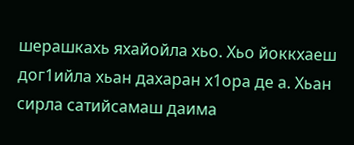шерашкахь яхайойла хьо. Хьо йоккхаеш дог1ийла хьан дахаран х1ора де а. Хьан сирла сатийсамаш даима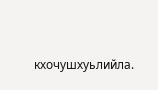кхочушхуьлийла.